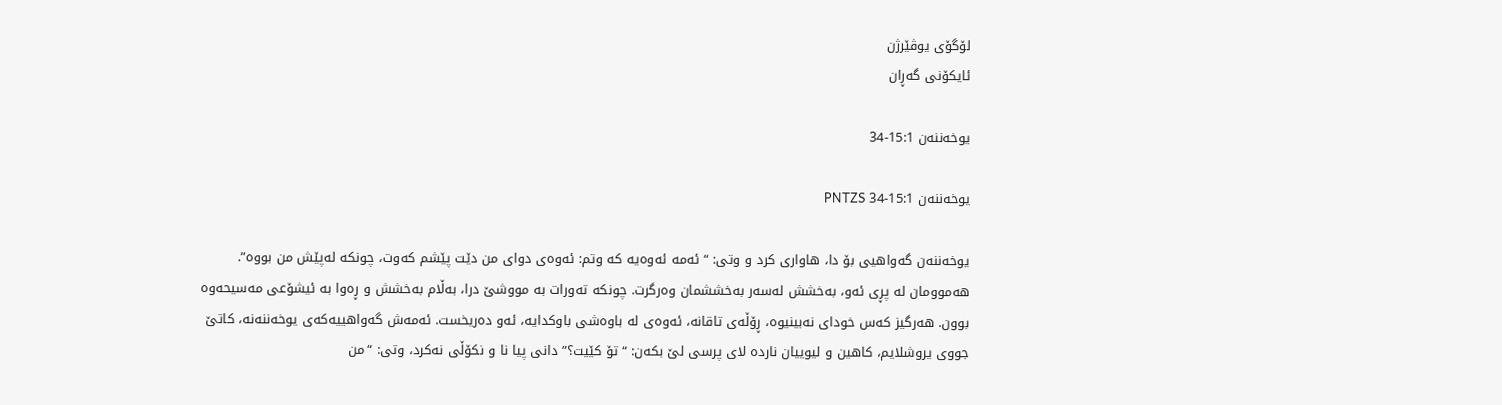لۆگۆی یوڤێرژن
ئایکۆنی گەڕان

یوخه‌ننه‌ن 15:1-34

یوخه‌ننه‌ن 15:1-34 PNTZS

یوخه‌ننه‌ن گه‌واهیی بۆ دا، هاواری كرد و وتی: “ئه‌مه‌ ئه‌وه‌یه‌ كه‌ وتم: ئه‌وه‌ی دوای من دێت پێشم كه‌وت، چونكه‌ له‌پێش من بووه‌”. هه‌موومان له‌ پڕی ئه‌و، به‌خشش له‌سه‌ر به‌خششمان وه‌رگرت. چونكه‌ ته‌ورات به‌ مووشێ‌ درا، به‌ڵام به‌خشش و ڕه‌وا به‌ ئیشۆعی مه‌سیحه‌وه‌ بوون. هه‌رگیز كه‌س خودای نه‌بینیوه‌، ڕۆڵه‌ی تاقانه‌، ئه‌وه‌ی له‌ باوه‌شی باوكدایه‌، ئه‌و ده‌ریخست. ئه‌مه‌ش گه‌واهییه‌كه‌ی یوخه‌ننه‌نه‌، كاتێ جووی یروشلایم، كاهین و لیوییان نارده‌ لای پرسی لێ بكه‌ن: “تۆ كێیت؟” دانی پیا نا و نكۆڵی نه‌كرد، وتی: “من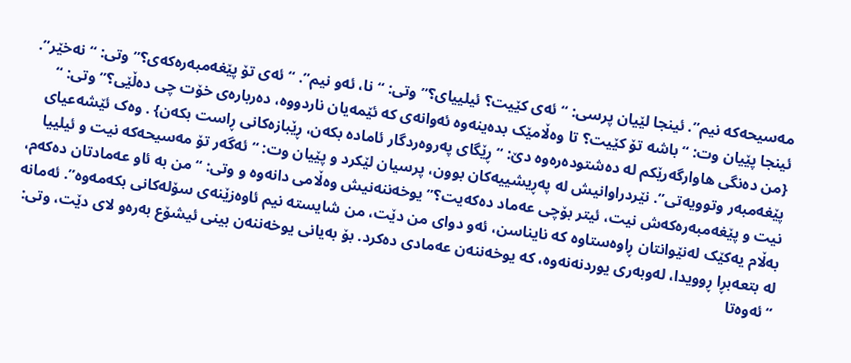مه‌سیحه‌كه‌ نیم”. ئینجا لێیان پرسی: “ئه‌ی كێیت؟ ئیلییای؟” وتی: “نا، ئه‌و نیم”. “ئه‌ی تۆ پێغه‌مبه‌ره‌كه‌ی؟” وتی: “نه‌خێر”. ئینجا پێیان وت: “باشه‌ تۆ كێیت؟ تا وه‌ڵامێک بده‌ینه‌وه‌ ئه‌وانه‌ی كه‌ ئێمه‌یان ناردووه‌، ده‌رباره‌ی خۆت چی ده‌ڵێی؟” وتی: “ {من ده‌نگی هاوارگه‌رێكم له‌ ده‌شتوده‌ره‌وه‌ دێ: “ڕێگای په‌روه‌ردگار ئاماده‌ بكه‌ن، ڕێبازه‌كانی ڕاست بكه‌ن} . وه‌ک ئێشه‌عیای پێغه‌مبه‌ر وتوویه‌تی”. نێردراوانیش له‌ په‌ڕیشییه‌كان بوون، پرسیان لێكرد و پێیان وت: “ئه‌گه‌ر تۆ مه‌سیحه‌كه‌ نیت و ئیلییا نیت و پێغه‌مبه‌ره‌كه‌ش نیت، ئیتر بۆچی عه‌ماد ده‌كه‌یت؟” یوخه‌ننه‌نیش وه‌ڵامی دانه‌وه‌ و وتی: “من به‌ ئاو عه‌مادتان ده‌كه‌م، به‌ڵام یه‌كێک له‌نێوانتان ڕاوه‌ستاوه‌ كه‌ نایناسن، ئه‌و دوای من دێت، من شایسته‌ نیم ئاوه‌زێنه‌ی سۆله‌كانی بكه‌مه‌وه‌”. ئه‌مانه‌ له‌ بتعه‌بڕا ڕوویدا، له‌وبه‌ری یوردنه‌نه‌وه‌، كه‌ یوخه‌ننه‌ن عه‌مادی ده‌كرد. بۆ به‌یانی یوخه‌ننه‌ن بینی ئیشۆع به‌ره‌و لای دێت، وتی: “ئه‌وه‌تا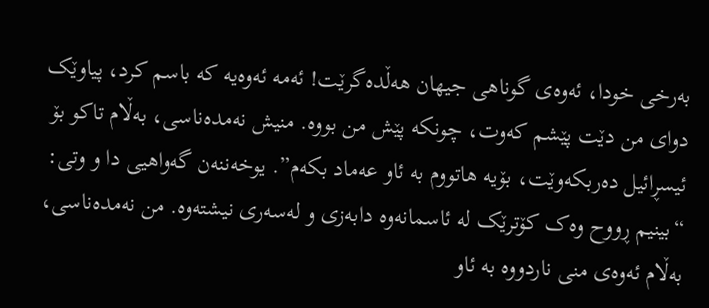به‌رخی خودا، ئه‌وه‌ی گوناهی جیهان هه‌ڵده‌گرێت! ئه‌مه‌ ئه‌وه‌یه‌ كه‌ باسم كرد، پیاوێک دوای من دێت پێشم كه‌وت، چونكه‌ پێش من بووه‌. منیش نه‌مده‌ناسی، به‌ڵام تاكو بۆ ئیسڕائیل ده‌ربكه‌وێت، بۆیه‌ هاتووم به‌ ئاو عه‌ماد بكه‌م”. یوخه‌ننه‌ن گه‌واهیی دا و وتی: “بینیم ڕووح وه‌ک كۆترێک له‌ ئاسمانه‌وه‌ دابه‌زی و له‌سه‌ری نیشته‌وه‌. من نه‌مده‌ناسی، به‌ڵام ئه‌وه‌ی منی ناردووه‌ به‌ ئاو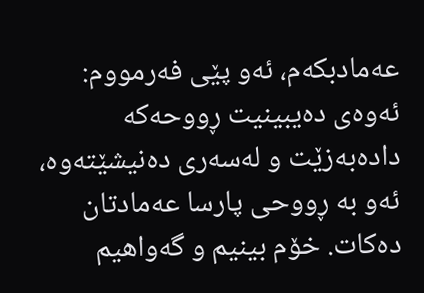عه‌مادبكه‌م، ئه‌و پێی فه‌رمووم: ئه‌وه‌ی ده‌یبینیت ڕووحه‌كه‌ داده‌به‌زێت و له‌سه‌ری ده‌نیشێته‌وه‌، ئه‌و به‌ ڕووحی پارسا عه‌مادتان ده‌كات. خۆم بینیم و گه‌واهیم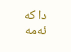دا كه‌ ئه‌مه‌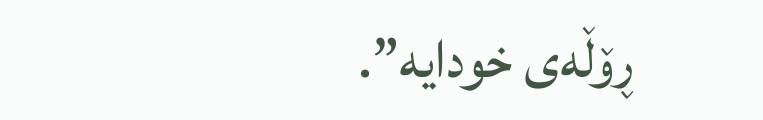ڕۆڵه‌ی خودایه‌”.